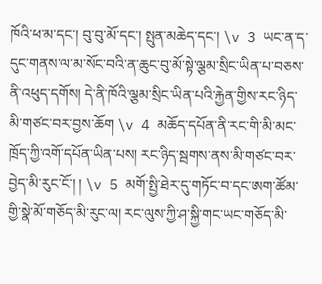ཁོའི་ཕ་མ་དང་། བུ་བུ་མོ་དང་། སྤུན་མཆེད་དང་། \v 3 ཡང་ན་ད་དུང་གནས་ལ་མ་སོང་བའི་ན་ཆུང་བུ་མོ་སྟེ་ལྕམ་སྲིང་ཡིན་པ་བཅས་ནི་འཕུད་དགོས། དེ་ནི་ཁོའི་ལྕམ་སྲིང་ཡིན་པའི་རྐྱེན་གྱིས་རང་ཉིད་མི་གཙང་བར་བྱས་ཆོག \v 4 མཆོད་དཔོན་ནི་རང་གི་མི་མང་ཁྲོད་ཀྱི་འགོ་དཔོན་ཡིན་པས། རང་ཉིད་སྦགས་ནས་མི་གཙང་བར་བྱེད་མི་རུང་ངོ་། ། \v 5 མགོ་སྤྱི་ཐེར་དུ་གཏོང་བ་དང་ཨག་ཚོམ་གྱི་སྣེ་མོ་གཅོད་མི་རུང་ལ། རང་ལུས་ཀྱི་ཤ་སྐྱི་གང་ཡང་གཅོད་མི་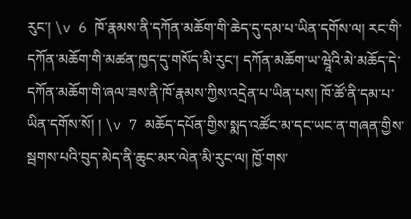རུང་། \v 6 ཁོ་རྣམས་ནི་དཀོན་མཆོག་གི་ཆེད་དུ་དམ་པ་ཡིན་དགོས་ལ། རང་གི་དཀོན་མཆོག་གི་མཚན་ཁྱད་དུ་གསོད་མི་རུང་། དཀོན་མཆོག་ཡ་ཝཱེའི་མེ་མཆོད་དེ་དཀོན་མཆོག་གི་ཞལ་ཟས་ནི་ཁོ་རྣམས་ཀྱིས་འདྲེན་པ་ཡིན་པས། ཁོ་ཚོ་ནི་དམ་པ་ཡིན་དགོས་སོ། ། \v 7 མཆོད་དཔོན་གྱིས་སྨད་འཚོང་མ་དང་ཡང་ན་གཞན་གྱིས་སྦགས་པའི་བུད་མེད་ནི་ཆུང་མར་ལེན་མི་རུང་ལ། ཁྱོ་གས་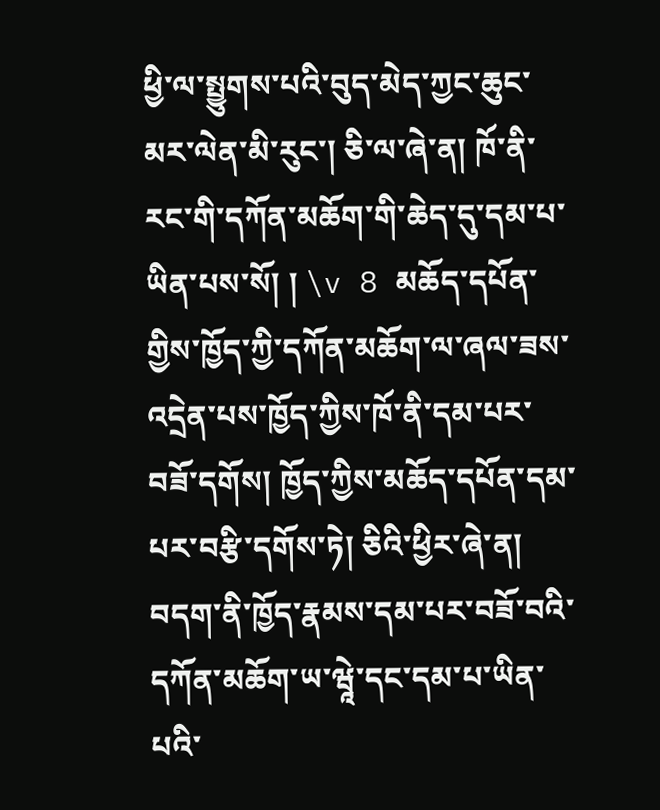ཕྱི་ལ་སྤྱུགས་པའི་བུད་མེད་ཀྱང་ཆུང་མར་ལེན་མི་རུང་། ཅི་ལ་ཞེ་ན། ཁོ་ནི་རང་གི་དཀོན་མཆོག་གི་ཆེད་དུ་དམ་པ་ཡིན་པས་སོ། ། \v 8 མཆོད་དཔོན་གྱིས་ཁྱོད་ཀྱི་དཀོན་མཆོག་ལ་ཞལ་ཟས་འདྲེན་པས་ཁྱོད་ཀྱིས་ཁོ་ནི་དམ་པར་བཟོ་དགོས། ཁྱོད་ཀྱིས་མཆོད་དཔོན་དམ་པར་བརྩི་དགོས་ཏེ། ཅིའི་ཕྱིར་ཞེ་ན། བདག་ནི་ཁྱོད་རྣམས་དམ་པར་བཟོ་བའི་དཀོན་མཆོག་ཡ་ཝཱེ་དང་དམ་པ་ཡིན་པའི་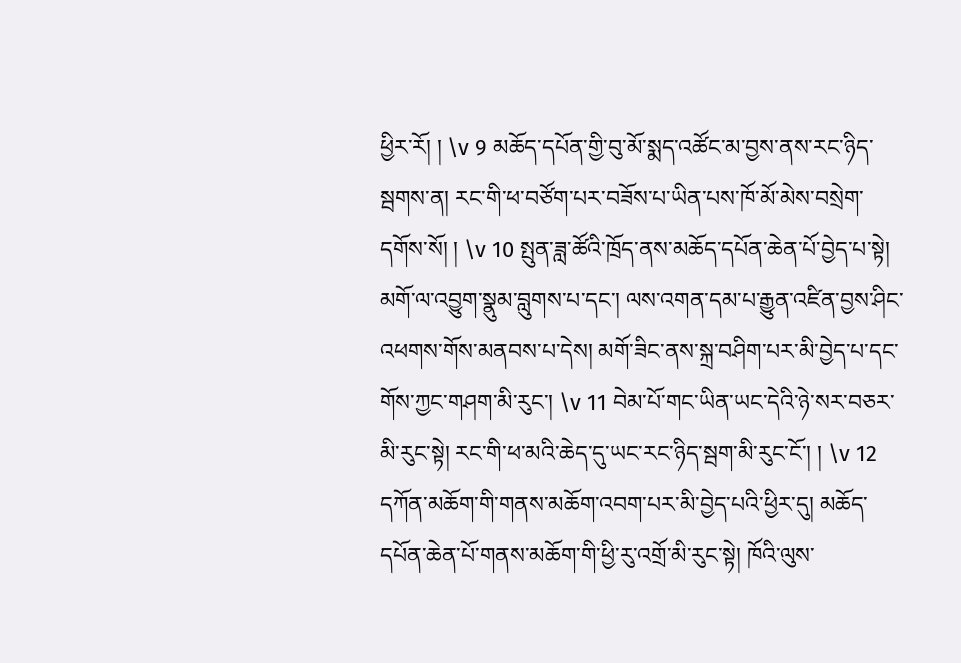ཕྱིར་རོ། ། \v 9 མཆོད་དཔོན་གྱི་བུ་མོ་སྨད་འཚོང་མ་བྱས་ནས་རང་ཉིད་སྦགས་ན། རང་གི་ཕ་བཙོག་པར་བཟོས་པ་ཡིན་པས་ཁོ་མོ་མེས་བསྲེག་དགོས་སོ། ། \v 10 སྤུན་ཟླ་ཚོའི་ཁྲོད་ནས་མཆོད་དཔོན་ཆེན་པོ་བྱེད་པ་སྟེ། མགོ་ལ་འབྱུག་སྣུམ་བླུགས་པ་དང་། ལས་འགན་དམ་པ་རྒྱུན་འཛིན་བྱས་ཤིང་འཕགས་གོས་མནབས་པ་དེས། མགོ་ཟིང་ནས་སྐྲ་བཤིག་པར་མི་བྱེད་པ་དང་གོས་ཀྱང་གཤག་མི་རུང་། \v 11 བེམ་པོ་གང་ཡིན་ཡང་དེའི་ཉེ་སར་བཅར་མི་རུང་སྟེ། རང་གི་ཕ་མའི་ཆེད་དུ་ཡང་རང་ཉིད་སྦག་མི་རུང་ངོ་། ། \v 12 དཀོན་མཆོག་གི་གནས་མཆོག་འབག་པར་མི་བྱེད་པའི་ཕྱིར་དུ། མཆོད་དཔོན་ཆེན་པོ་གནས་མཆོག་གི་ཕྱི་རུ་འགྲོ་མི་རུང་སྟེ། ཁོའི་ལུས་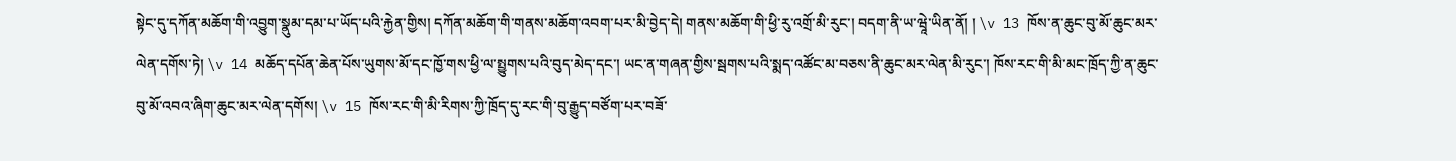སྟེང་དུ་དཀོན་མཆོག་གི་འབྱུག་སྣུམ་དམ་པ་ཡོད་པའི་རྐྱེན་གྱིས། དཀོན་མཆོག་གི་གནས་མཆོག་འབག་པར་མི་བྱེད་དེ། གནས་མཆོག་གི་ཕྱི་རུ་འགྲོ་མི་རུང་། བདག་ནི་ཡ་ཝཱེ་ཡིན་ནོ། ། \v 13 ཁོས་ན་ཆུང་བུ་མོ་ཆུང་མར་ལེན་དགོས་ཏེ། \v 14 མཆོད་དཔོན་ཆེན་པོས་ཡུགས་མོ་དང་ཁྱོ་གས་ཕྱི་ལ་སྤྱུགས་པའི་བུད་མེད་དང་། ཡང་ན་གཞན་གྱིས་སྦགས་པའི་སྨད་འཚོང་མ་བཅས་ནི་ཆུང་མར་ལེན་མི་རུང་། ཁོས་རང་གི་མི་མང་ཁྲོད་ཀྱི་ན་ཆུང་བུ་མོ་འབའ་ཞིག་ཆུང་མར་ལེན་དགོས། \v 15 ཁོས་རང་གི་མི་རིགས་ཀྱི་ཁྲོད་དུ་རང་གི་བུ་རྒྱུད་བཙོག་པར་བཟོ་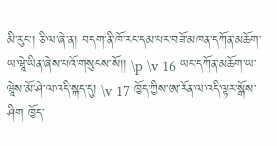མི་རུང་། ཅི་ལ་ཞེ་ན། བདག་ནི་ཁོ་རང་དམ་པར་བཟོ་མཁན་དཀོན་མཆོག་ཡ་ཝཱེ་ཡིན་ཞེས་པའོ་གསུངས་སོ།། \p \v 16 ཡང་དཀོན་མཆོག་ཡ་ཝཱེས་མོ་ཤེ་ལ་འདི་སྐད་དུ། \v 17 ཁྱོད་ཀྱིས་ཨ་རོན་ལ་འདི་ལྟར་སྒོས་ཤིག ཁྱོད་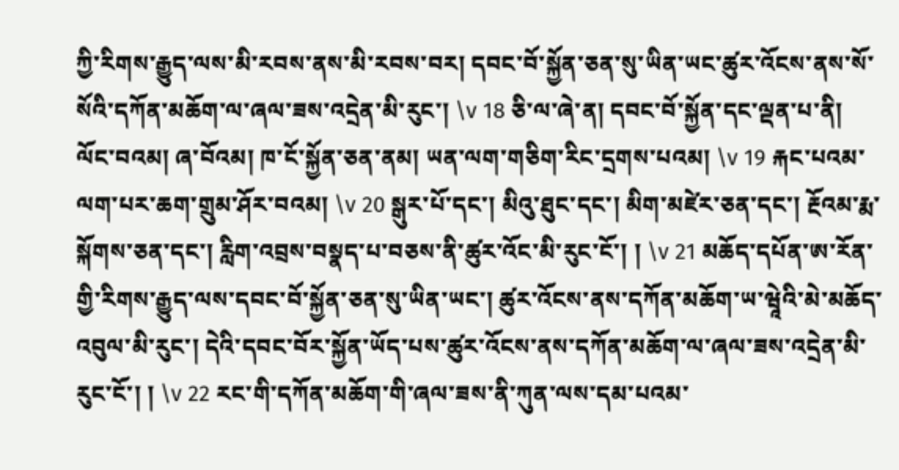ཀྱི་རིགས་རྒྱུད་ལས་མི་རབས་ནས་མི་རབས་བར། དབང་བོ་སྐྱོན་ཅན་སུ་ཡིན་ཡང་ཚུར་འོངས་ནས་སོ་སོའི་དཀོན་མཆོག་ལ་ཞལ་ཟས་འདྲེན་མི་རུང་། \v 18 ཅི་ལ་ཞེ་ན། དབང་བོ་སྐྱོན་དང་ལྡན་པ་ནི། ལོང་བའམ། ཞ་བོའམ། ཁ་ངོ་སྐྱོན་ཅན་ནམ། ཡན་ལག་གཅིག་རིང་དྲགས་པའམ། \v 19 རྐང་པའམ་ལག་པར་ཆག་གྲུམ་ཤོར་བའམ། \v 20 སྒུར་པོ་དང་། མིའུ་ཐུང་དང་། མིག་མཛེར་ཅན་དང་། རྔོའམ་རྨ་སྐོགས་ཅན་དང་། རླིག་འབྲས་བསྣད་པ་བཅས་ནི་ཚུར་འོང་མི་རུང་ངོ་། ། \v 21 མཆོད་དཔོན་ཨ་རོན་གྱི་རིགས་རྒྱུད་ལས་དབང་བོ་སྐྱོན་ཅན་སུ་ཡིན་ཡང་། ཚུར་འོངས་ནས་དཀོན་མཆོག་ཡ་ཝཱེའི་མེ་མཆོད་འབུལ་མི་རུང་། དེའི་དབང་བོར་སྐྱོན་ཡོད་པས་ཚུར་འོངས་ནས་དཀོན་མཆོག་ལ་ཞལ་ཟས་འདྲེན་མི་རུང་ངོ་། ། \v 22 རང་གི་དཀོན་མཆོག་གི་ཞལ་ཟས་ནི་ཀུན་ལས་དམ་པའམ་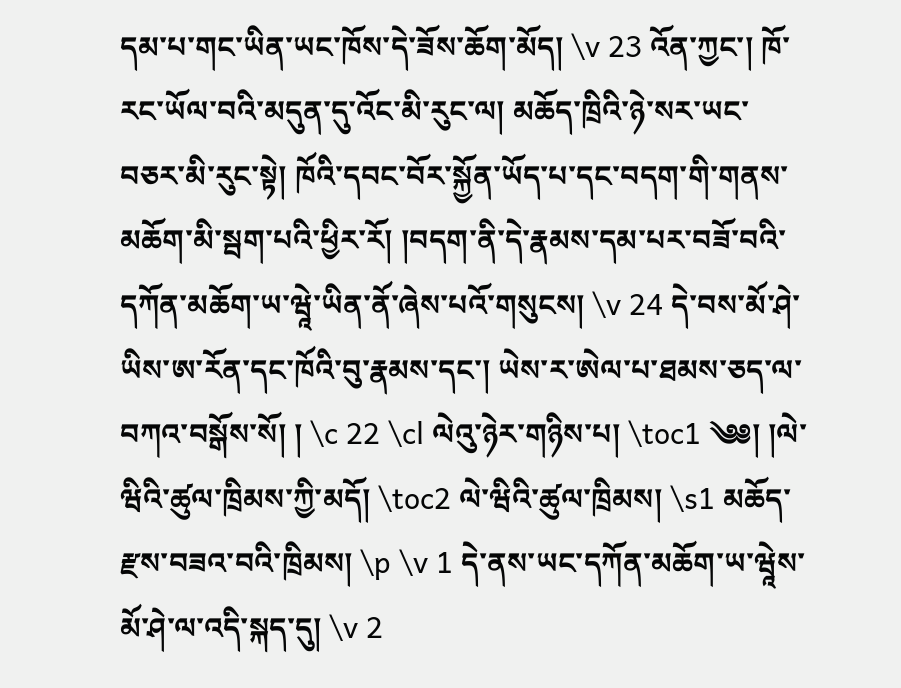དམ་པ་གང་ཡིན་ཡང་ཁོས་དེ་ཟོས་ཆོག་མོད། \v 23 འོན་ཀྱང་། ཁོ་རང་ཡོལ་བའི་མདུན་དུ་འོང་མི་རུང་ལ། མཆོད་ཁྲིའི་ཉེ་སར་ཡང་བཅར་མི་རུང་སྟེ། ཁོའི་དབང་བོར་སྐྱོན་ཡོད་པ་དང་བདག་གི་གནས་མཆོག་མི་སྦག་པའི་ཕྱིར་རོ། །བདག་ནི་དེ་རྣམས་དམ་པར་བཟོ་བའི་དཀོན་མཆོག་ཡ་ཝཱེ་ཡིན་ནོ་ཞེས་པའོ་གསུངས། \v 24 དེ་བས་མོ་ཤེ་ཡིས་ཨ་རོན་དང་ཁོའི་བུ་རྣམས་དང་། ཡེས་ར་ཨེལ་པ་ཐམས་ཅད་ལ་བཀའ་བསྒོས་སོ། ། \c 22 \cl ལེའུ་ཉེར་གཉིས་པ། \toc1 ༄༅། །ལེ་ཝིའི་ཚུལ་ཁྲིམས་ཀྱི་མདོ། \toc2 ལེ་ཝིའི་ཚུལ་ཁྲིམས། \s1 མཆོད་རྫས་བཟའ་བའི་ཁྲིམས། \p \v 1 དེ་ནས་ཡང་དཀོན་མཆོག་ཡ་ཝཱེས་མོ་ཤེ་ལ་འདི་སྐད་དུ། \v 2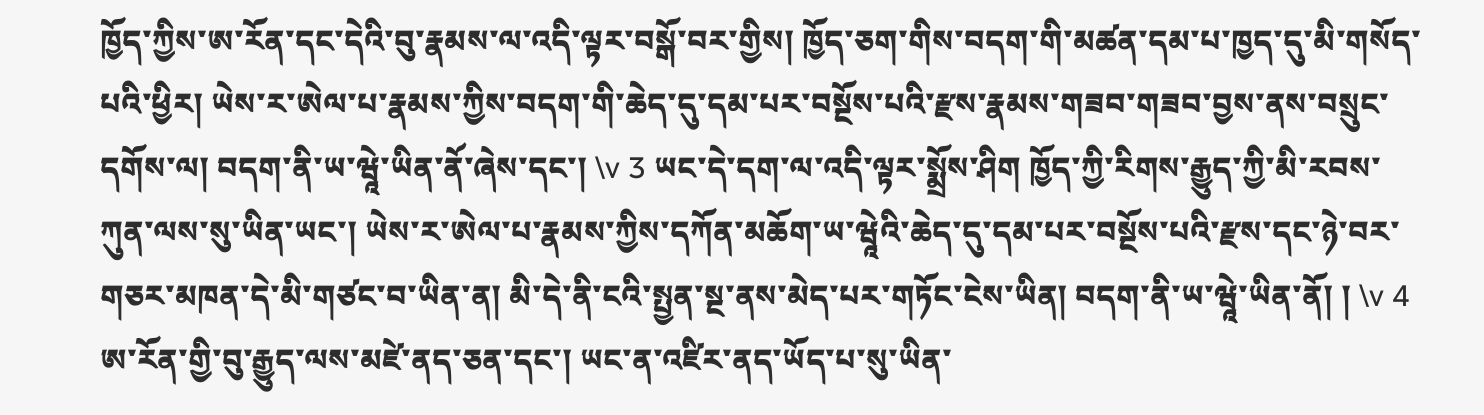ཁྱོད་ཀྱིས་ཨ་རོན་དང་དེའི་བུ་རྣམས་ལ་འདི་ལྟར་བསྒོ་བར་གྱིས། ཁྱོད་ཅག་གིས་བདག་གི་མཚན་དམ་པ་ཁྱད་དུ་མི་གསོད་པའི་ཕྱིར། ཡེས་ར་ཨེལ་པ་རྣམས་ཀྱིས་བདག་གི་ཆེད་དུ་དམ་པར་བསྔོས་པའི་རྫས་རྣམས་གཟབ་གཟབ་བྱས་ནས་བསྲུང་དགོས་ལ། བདག་ནི་ཡ་ཝཱེ་ཡིན་ནོ་ཞེས་དང་། \v 3 ཡང་དེ་དག་ལ་འདི་ལྟར་སྨྲོས་ཤིག ཁྱོད་ཀྱི་རིགས་རྒྱུད་ཀྱི་མི་རབས་ཀུན་ལས་སུ་ཡིན་ཡང་། ཡེས་ར་ཨེལ་པ་རྣམས་ཀྱིས་དཀོན་མཆོག་ཡ་ཝཱེའི་ཆེད་དུ་དམ་པར་བསྔོས་པའི་རྫས་དང་ཉེ་བར་གཅར་མཁན་དེ་མི་གཙང་བ་ཡིན་ན། མི་དེ་ནི་ངའི་སྤྱན་སྔ་ནས་མེད་པར་གཏོང་ངེས་ཡིན། བདག་ནི་ཡ་ཝཱེ་ཡིན་ནོ། ། \v 4 ཨ་རོན་གྱི་བུ་རྒྱུད་ལས་མཛེ་ནད་ཅན་དང་། ཡང་ན་འཛིར་ནད་ཡོད་པ་སུ་ཡིན་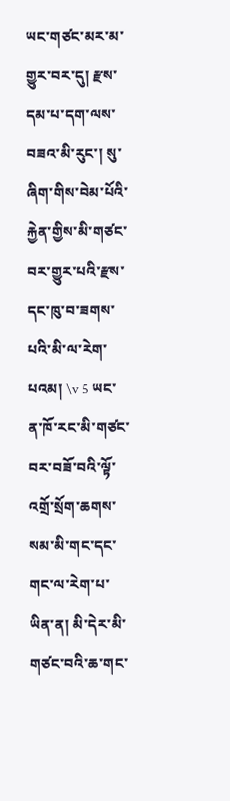ཡང་གཙང་མར་མ་གྱུར་བར་དུ། རྫས་དམ་པ་དག་ལས་བཟའ་མི་རུང་། སུ་ཞིག་གིས་བེམ་པོའི་རྐྱེན་གྱིས་མི་གཙང་བར་གྱུར་པའི་རྫས་དང་ཁུ་བ་ཟགས་པའི་མི་ལ་རེག་པའམ། \v 5 ཡང་ན་ཁོ་རང་མི་གཙང་བར་བཟོ་བའི་ལྟོ་འགྲོ་སྲོག་ཆགས་སམ་མི་གང་དང་གང་ལ་རེག་པ་ཡིན་ན། མི་དེར་མི་གཙང་བའི་ཆ་གང་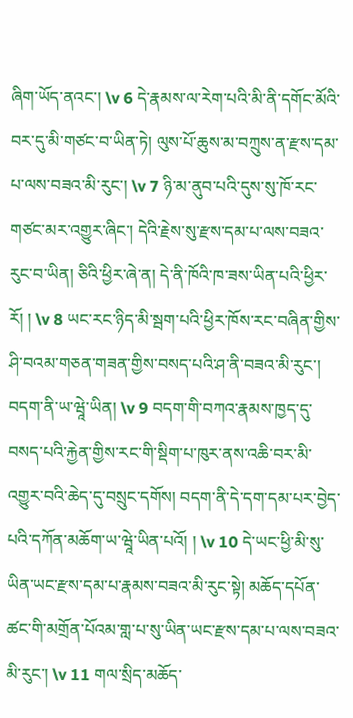ཞིག་ཡོད་ནའང་། \v 6 དེ་རྣམས་ལ་རེག་པའི་མི་ནི་དགོང་མོའི་བར་དུ་མི་གཙང་བ་ཡིན་ཏེ། ལུས་པོ་ཆུས་མ་བཀྲུས་ན་རྫས་དམ་པ་ལས་བཟའ་མི་རུང་། \v 7 ཉི་མ་ནུབ་པའི་དུས་སུ་ཁོ་རང་གཙང་མར་འགྱུར་ཞིང་། དེའི་རྗེས་སུ་རྫས་དམ་པ་ལས་བཟའ་རུང་བ་ཡིན། ཅིའི་ཕྱིར་ཞེ་ན། དེ་ནི་ཁོའི་ཁ་ཟས་ཡིན་པའི་ཕྱིར་རོ། ། \v 8 ཡང་རང་ཉིད་མི་སྦག་པའི་ཕྱིར་ཁོས་རང་བཞིན་གྱིས་ཤི་བའམ་གཅན་གཟན་གྱིས་བསད་པའི་ཤ་ནི་བཟའ་མི་རུང་། བདག་ནི་ཡ་ཝཱེ་ཡིན། \v 9 བདག་གི་བཀའ་རྣམས་ཁྱད་དུ་བསད་པའི་རྐྱེན་གྱིས་རང་གི་སྡིག་པ་ཁུར་ནས་འཆི་བར་མི་འགྱུར་བའི་ཆེད་དུ་བསྲུང་དགོས། བདག་ནི་དེ་དག་དམ་པར་བྱེད་པའི་དཀོན་མཆོག་ཡ་ཝཱེ་ཡིན་པའོ། ། \v 10 དེ་ཡང་ཕྱི་མི་སུ་ཡིན་ཡང་རྫས་དམ་པ་རྣམས་བཟའ་མི་རུང་སྟེ། མཆོད་དཔོན་ཚང་གི་མགྲོན་པོའམ་གླ་པ་སུ་ཡིན་ཡང་རྫས་དམ་པ་ལས་བཟའ་མི་རུང་། \v 11 གལ་སྲིད་མཆོད་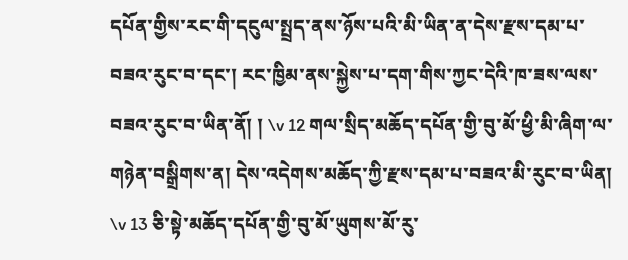དཔོན་གྱིས་རང་གི་དངུལ་སྤྲད་ནས་ཉོས་པའི་མི་ཡིན་ན་དེས་རྫས་དམ་པ་བཟའ་རུང་བ་དང་། རང་ཁྱིམ་ནས་སྐྱེས་པ་དག་གིས་ཀྱང་དེའི་ཁ་ཟས་ལས་བཟའ་རུང་བ་ཡིན་ནོ། ། \v 12 གལ་སྲིད་མཆོད་དཔོན་གྱི་བུ་མོ་ཕྱི་མི་ཞིག་ལ་གཉེན་བསྒྲིགས་ན། དེས་འདེགས་མཆོད་ཀྱི་རྫས་དམ་པ་བཟའ་མི་རུང་བ་ཡིན། \v 13 ཅི་སྟེ་མཆོད་དཔོན་གྱི་བུ་མོ་ཡུགས་མོ་རུ་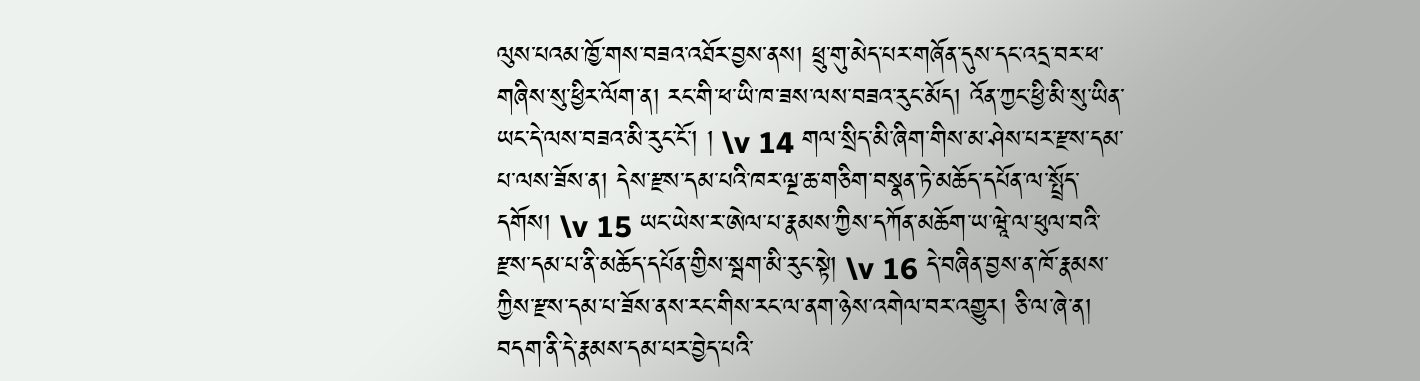ལུས་པའམ་ཁྱོ་གས་བཟའ་འཐོར་བྱས་ནས། ཕྲུ་གུ་མེད་པར་གཞོན་དུས་དང་འདྲ་བར་ཕ་གཞིས་སུ་ཕྱིར་ལོག་ན། རང་གི་ཕ་ཡི་ཁ་ཟས་ལས་བཟའ་རུང་མོད། འོན་ཀྱང་ཕྱི་མི་སུ་ཡིན་ཡང་དེ་ལས་བཟའ་མི་རུང་ངོ་། ། \v 14 གལ་སྲིད་མི་ཞིག་གིས་མ་ཤེས་པར་རྫས་དམ་པ་ལས་ཟོས་ན། དེས་རྫས་དམ་པའི་ཁར་ལྔ་ཆ་གཅིག་བསྣན་ཏེ་མཆོད་དཔོན་ལ་སྤྲོད་དགོས། \v 15 ཡང་ཡེས་ར་ཨེལ་པ་རྣམས་ཀྱིས་དཀོན་མཆོག་ཡ་ཝཱེ་ལ་ཕུལ་བའི་རྫས་དམ་པ་ནི་མཆོད་དཔོན་གྱིས་སྦག་མི་རུང་སྟེ། \v 16 དེ་བཞིན་བྱས་ན་ཁོ་རྣམས་ཀྱིས་རྫས་དམ་པ་ཟོས་ནས་རང་གིས་རང་ལ་ནག་ཉེས་འགེལ་བར་འགྱུར། ཅི་ལ་ཞེ་ན། བདག་ནི་དེ་རྣམས་དམ་པར་བྱེད་པའི་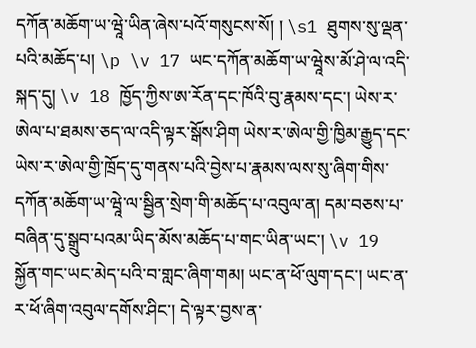དཀོན་མཆོག་ཡ་ཝཱེ་ཡིན་ཞེས་པའོ་གསུངས་སོ། ། \s1 ཐུགས་སུ་ལྡན་པའི་མཆོད་པ། \p \v 17 ཡང་དཀོན་མཆོག་ཡ་ཝཱེས་མོ་ཤེ་ལ་འདི་སྐད་དུ། \v 18 ཁྱོད་ཀྱིས་ཨ་རོན་དང་ཁོའི་བུ་རྣམས་དང་། ཡེས་ར་ཨེལ་པ་ཐམས་ཅད་ལ་འདི་ལྟར་སྒོས་ཤིག ཡེས་ར་ཨེལ་གྱི་ཁྱིམ་རྒྱུད་དང་ཡེས་ར་ཨེལ་གྱི་ཁྲོད་དུ་གནས་པའི་བྱེས་པ་རྣམས་ལས་སུ་ཞིག་གིས་དཀོན་མཆོག་ཡ་ཝཱེ་ལ་སྦྱིན་སྲེག་གི་མཆོད་པ་འབུལ་ན། དམ་བཅས་པ་བཞིན་དུ་སྒྲུབ་པའམ་ཡིད་མོས་མཆོད་པ་གང་ཡིན་ཡང་། \v 19 སྐྱོན་གང་ཡང་མེད་པའི་བ་གླང་ཞིག་གམ། ཡང་ན་ཕོ་ལུག་དང་། ཡང་ན་ར་ཕོ་ཞིག་འབུལ་དགོས་ཤིང་། དེ་ལྟར་བྱས་ན་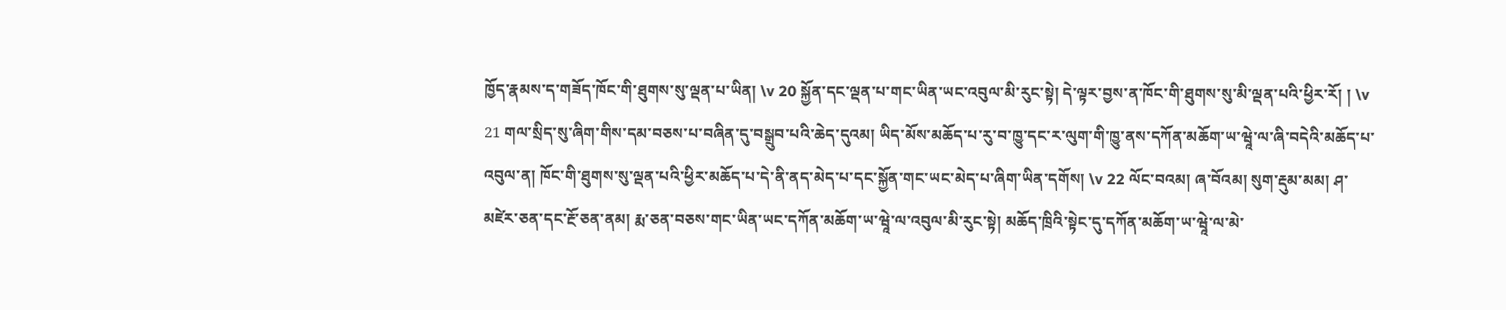ཁྱོད་རྣམས་ད་གཟོད་ཁོང་གི་ཐུགས་སུ་ལྡན་པ་ཡིན། \v 20 སྐྱོན་དང་ལྡན་པ་གང་ཡིན་ཡང་འབུལ་མི་རུང་སྟེ། དེ་ལྟར་བྱས་ན་ཁོང་གི་ཐུགས་སུ་མི་ལྡན་པའི་ཕྱིར་རོ། ། \v 21 གལ་སྲིད་སུ་ཞིག་གིས་དམ་བཅས་པ་བཞིན་དུ་བསྒྲུབ་པའི་ཆེད་དུའམ། ཡིད་མོས་མཆོད་པ་རུ་བ་ཁྱུ་དང་ར་ལུག་གི་ཁྱུ་ནས་དཀོན་མཆོག་ཡ་ཝཱེ་ལ་ཞི་བདེའི་མཆོད་པ་འབུལ་ན། ཁོང་གི་ཐུགས་སུ་ལྡན་པའི་ཕྱིར་མཆོད་པ་དེ་ནི་ནད་མེད་པ་དང་སྐྱོན་གང་ཡང་མེད་པ་ཞིག་ཡིན་དགོས། \v 22 ལོང་བའམ། ཞ་བོའམ། སུག་རྡུམ་མམ། ཤ་མཛེར་ཅན་དང་རྔོ་ཅན་ནམ། རྨ་ཅན་བཅས་གང་ཡིན་ཡང་དཀོན་མཆོག་ཡ་ཝཱེ་ལ་འབུལ་མི་རུང་སྟེ། མཆོད་ཁྲིའི་སྟེང་དུ་དཀོན་མཆོག་ཡ་ཝཱེ་ལ་མེ་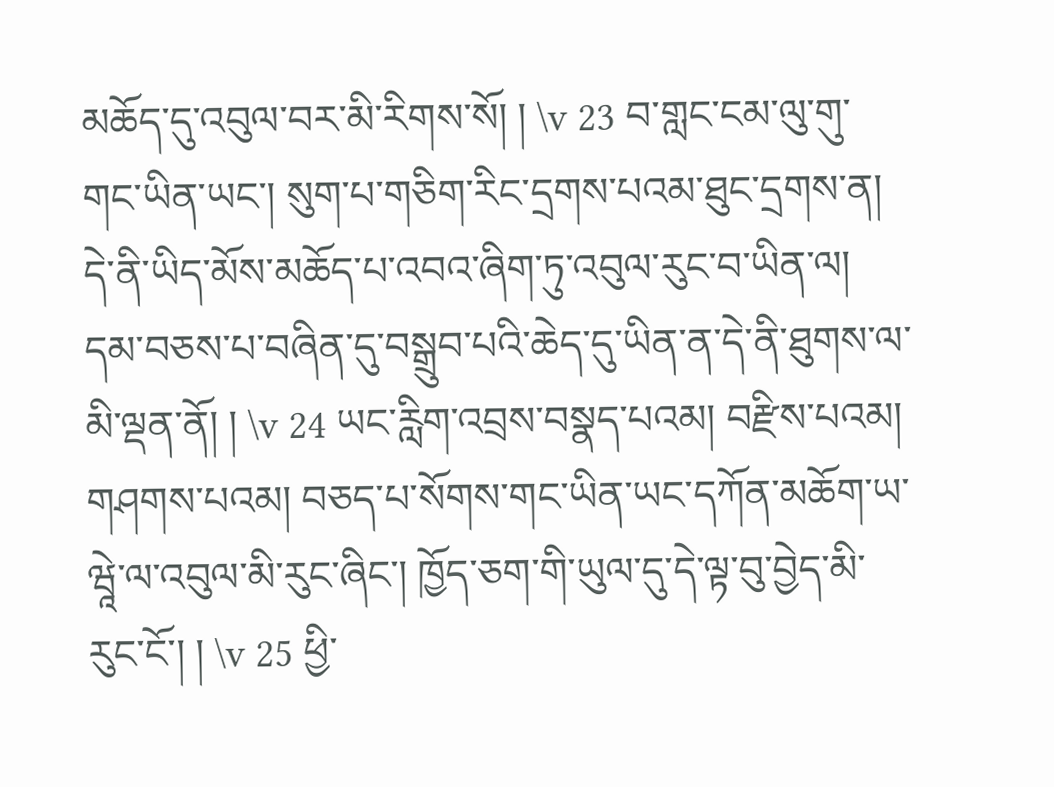མཆོད་དུ་འབུལ་བར་མི་རིགས་སོ། ། \v 23 བ་གླང་ངམ་ལུ་གུ་གང་ཡིན་ཡང་། སུག་པ་གཅིག་རིང་དྲགས་པའམ་ཐུང་དྲགས་ན། དེ་ནི་ཡིད་མོས་མཆོད་པ་འབའ་ཞིག་ཏུ་འབུལ་རུང་བ་ཡིན་ལ། དམ་བཅས་པ་བཞིན་དུ་བསྒྲུབ་པའི་ཆེད་དུ་ཡིན་ན་དེ་ནི་ཐུགས་ལ་མི་ལྡན་ནོ། ། \v 24 ཡང་རླིག་འབྲས་བསྣད་པའམ། བརྫིས་པའམ། གཤགས་པའམ། བཅད་པ་སོགས་གང་ཡིན་ཡང་དཀོན་མཆོག་ཡ་ཝཱེ་ལ་འབུལ་མི་རུང་ཞིང་། ཁྱོད་ཅག་གི་ཡུལ་དུ་དེ་ལྟ་བུ་བྱེད་མི་རུང་ངོ་། ། \v 25 ཕྱི་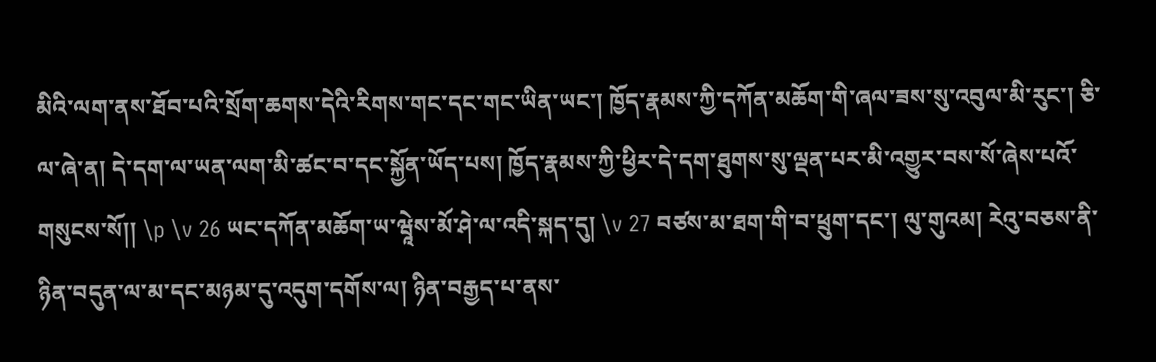མིའི་ལག་ནས་ཐོབ་པའི་སྲོག་ཆགས་དེའི་རིགས་གང་དང་གང་ཡིན་ཡང་། ཁྱོད་རྣམས་ཀྱི་དཀོན་མཆོག་གི་ཞལ་ཟས་སུ་འབུལ་མི་རུང་། ཅི་ལ་ཞེ་ན། དེ་དག་ལ་ཡན་ལག་མི་ཚང་བ་དང་སྐྱོན་ཡོད་པས། ཁྱོད་རྣམས་ཀྱི་ཕྱིར་དེ་དག་ཐུགས་སུ་ལྡན་པར་མི་འགྱུར་བས་སོ་ཞེས་པའོ་གསུངས་སོ།། \p \v 26 ཡང་དཀོན་མཆོག་ཡ་ཝཱེས་མོ་ཤེ་ལ་འདི་སྐད་དུ། \v 27 བཙས་མ་ཐག་གི་བ་ཕྲུག་དང་། ལུ་གུའམ། རེའུ་བཅས་ནི་ཉིན་བདུན་ལ་མ་དང་མཉམ་དུ་འདུག་དགོས་ལ། ཉིན་བརྒྱད་པ་ནས་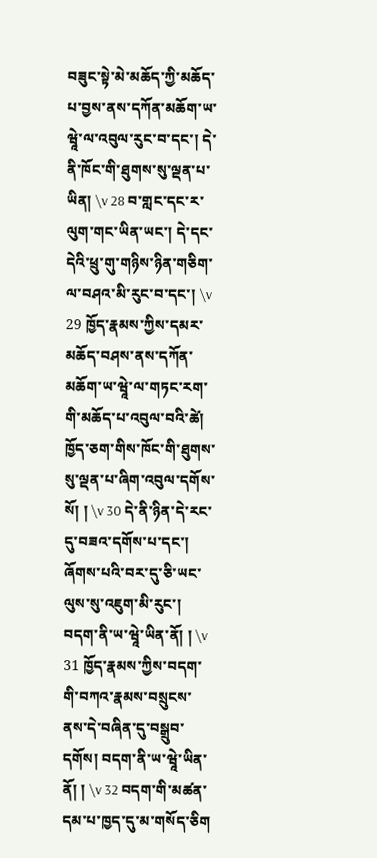བཟུང་སྟེ་མེ་མཆོད་ཀྱི་མཆོད་པ་བྱས་ནས་དཀོན་མཆོག་ཡ་ཝཱེ་ལ་འབུལ་རུང་བ་དང་། དེ་ནི་ཁོང་གི་ཐུགས་སུ་ལྡན་པ་ཡིན། \v 28 བ་གླང་དང་ར་ལུག་གང་ཡིན་ཡང་། དེ་དང་དེའི་ཕྲུ་གུ་གཉིས་ཉིན་གཅིག་ལ་བཤའ་མི་རུང་བ་དང་། \v 29 ཁྱོད་རྣམས་ཀྱིས་དམར་མཆོད་བཤས་ནས་དཀོན་མཆོག་ཡ་ཝཱེ་ལ་གཏང་རག་གི་མཆོད་པ་འབུལ་བའི་ཚེ། ཁྱོད་ཅག་གིས་ཁོང་གི་ཐུགས་སུ་ལྡན་པ་ཞིག་འབུལ་དགོས་སོ། ། \v 30 དེ་ནི་ཉིན་དེ་རང་དུ་བཟའ་དགོས་པ་དང་། ཞོགས་པའི་བར་དུ་ཅི་ཡང་ལུས་སུ་འཇུག་མི་རུང་། བདག་ནི་ཡ་ཝཱེ་ཡིན་ནོ། ། \v 31 ཁྱོད་རྣམས་ཀྱིས་བདག་གི་བཀའ་རྣམས་བསྲུངས་ནས་དེ་བཞིན་དུ་བསྒྲུབ་དགོས། བདག་ནི་ཡ་ཝཱེ་ཡིན་ནོ། ། \v 32 བདག་གི་མཚན་དམ་པ་ཁྱད་དུ་མ་གསོད་ཅིག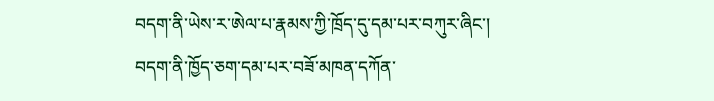བདག་ནི་ཡེས་ར་ཨེལ་པ་རྣམས་ཀྱི་ཁྲོད་དུ་དམ་པར་བཀུར་ཞིང་། བདག་ནི་ཁྱོད་ཅག་དམ་པར་བཟོ་མཁན་དཀོན་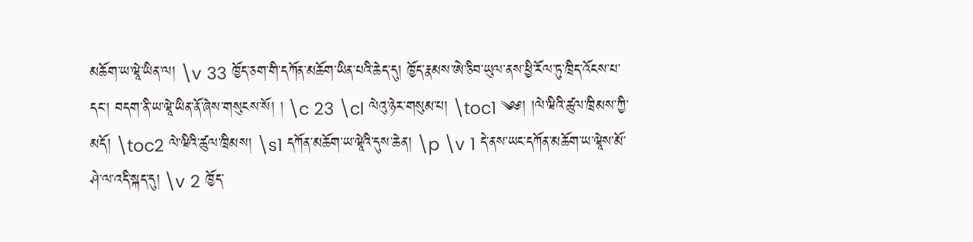མཆོག་ཡ་ཝཱེ་ཡིན་ལ། \v 33 ཁྱོད་ཅག་གི་དཀོན་མཆོག་ཡིན་པའི་ཆེད་དུ། ཁྱོད་རྣམས་ཨེ་ཅིབ་ཡུལ་ནས་ཕྱི་རོལ་ཏུ་ཁྲིད་འོངས་པ་དང་། བདག་ནི་ཡ་ཝཱེ་ཡིན་ནོ་ཞེས་གསུངས་སོ། ། \c 23 \cl ལེའུ་ཉེར་གསུམ་པ། \toc1 ༄༅། །ལེ་ཝིའི་ཚུལ་ཁྲིམས་ཀྱི་མདོ། \toc2 ལེ་ཝིའི་ཚུལ་ཁྲིམས། \s1 དཀོན་མཆོག་ཡ་ཝཱེའི་དུས་ཆེན། \p \v 1 དེ་ནས་ཡང་དཀོན་མཆོག་ཡ་ཝཱེས་མོ་ཤེ་ལ་འདི་སྐད་དུ། \v 2 ཁྱོད་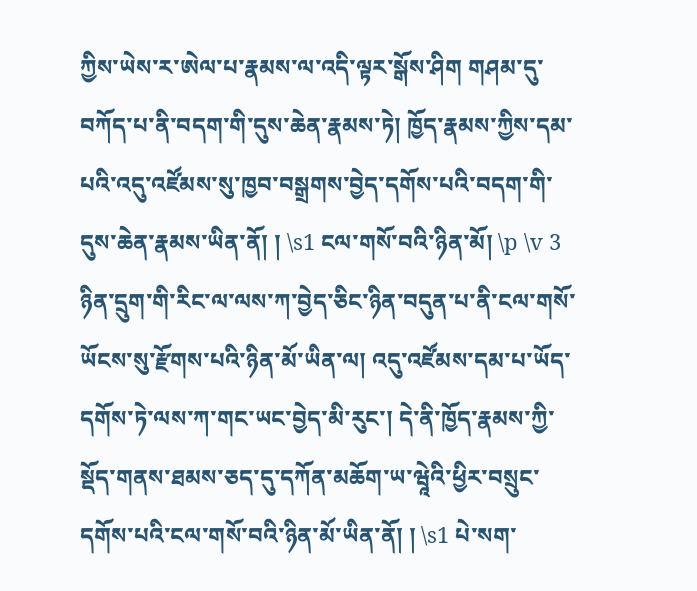ཀྱིས་ཡེས་ར་ཨེལ་པ་རྣམས་ལ་འདི་ལྟར་སྒོས་ཤིག གཤམ་དུ་བཀོད་པ་ནི་བདག་གི་དུས་ཆེན་རྣམས་ཏེ། ཁྱོད་རྣམས་ཀྱིས་དམ་པའི་འདུ་འཛོམས་སུ་ཁྱབ་བསྒྲགས་བྱེད་དགོས་པའི་བདག་གི་དུས་ཆེན་རྣམས་ཡིན་ནོ། ། \s1 ངལ་གསོ་བའི་ཉིན་མོ། \p \v 3 ཉིན་དྲུག་གི་རིང་ལ་ལས་ཀ་བྱེད་ཅིང་ཉིན་བདུན་པ་ནི་ངལ་གསོ་ཡོངས་སུ་རྫོགས་པའི་ཉིན་མོ་ཡིན་ལ། འདུ་འཛོམས་དམ་པ་ཡོད་དགོས་ཏེ་ལས་ཀ་གང་ཡང་བྱེད་མི་རུང་། དེ་ནི་ཁྱོད་རྣམས་ཀྱི་སྡོད་གནས་ཐམས་ཅད་དུ་དཀོན་མཆོག་ཡ་ཝཱེའི་ཕྱིར་བསྲུང་དགོས་པའི་ངལ་གསོ་བའི་ཉིན་མོ་ཡིན་ནོ། ། \s1 པེ་སག་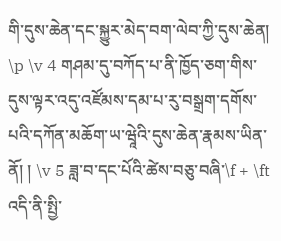གི་དུས་ཆེན་དང་སྐྱུར་མེད་བག་ལེབ་ཀྱི་དུས་ཆེན། \p \v 4 གཤམ་དུ་བཀོད་པ་ནི་ཁྱོད་ཅག་གིས་དུས་ལྟར་འདུ་འཛོམས་དམ་པ་རུ་བསྒྲག་དགོས་པའི་དཀོན་མཆོག་ཡ་ཝཱེའི་དུས་ཆེན་རྣམས་ཡིན་ནོ། ། \v 5 ཟླ་བ་དང་པོའི་ཚེས་བཅུ་བཞི་\f + \ft འདི་ནི་སྤྱི་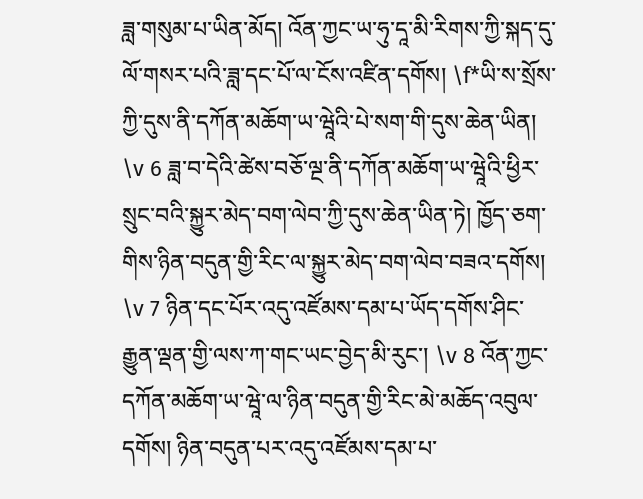ཟླ་གསུམ་པ་ཡིན་མོད། འོན་ཀྱང་ཡ་ཧུ་དཱ་མི་རིགས་ཀྱི་སྐད་དུ་ལོ་གསར་པའི་ཟླ་དང་པོ་ལ་ངོས་འཛིན་དགོས། \f*ཡི་ས་སྲོས་ཀྱི་དུས་ནི་དཀོན་མཆོག་ཡ་ཝཱེའི་པེ་སག་གི་དུས་ཆེན་ཡིན། \v 6 ཟླ་བ་དེའི་ཚེས་བཅོ་ལྔ་ནི་དཀོན་མཆོག་ཡ་ཝཱེའི་ཕྱིར་སྲུང་བའི་སྐྱུར་མེད་བག་ལེབ་ཀྱི་དུས་ཆེན་ཡིན་ཏེ། ཁྱོད་ཅག་གིས་ཉིན་བདུན་གྱི་རིང་ལ་སྐྱུར་མེད་བག་ལེབ་བཟའ་དགོས། \v 7 ཉིན་དང་པོར་འདུ་འཛོམས་དམ་པ་ཡོད་དགོས་ཤིང་རྒྱུན་ལྡན་གྱི་ལས་ཀ་གང་ཡང་བྱེད་མི་རུང་། \v 8 འོན་ཀྱང་དཀོན་མཆོག་ཡ་ཝཱེ་ལ་ཉིན་བདུན་གྱི་རིང་མེ་མཆོད་འབུལ་དགོས། ཉིན་བདུན་པར་འདུ་འཛོམས་དམ་པ་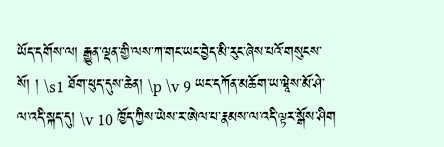ཡོད་དགོས་ལ། རྒྱུན་ལྡན་གྱི་ལས་ཀ་གང་ཡང་བྱེད་མི་རུང་ཞེས་པའོ་གསུངས་སོ། ། \s1 ཐོག་ཕུད་དུས་ཆེན། \p \v 9 ཡང་དཀོན་མཆོག་ཡ་ཝཱེས་མོ་ཤེ་ལ་འདི་སྐད་དུ། \v 10 ཁྱོད་ཀྱིས་ཡེས་ར་ཨེལ་པ་རྣམས་ལ་འདི་ལྟར་སྒོས་ཤིག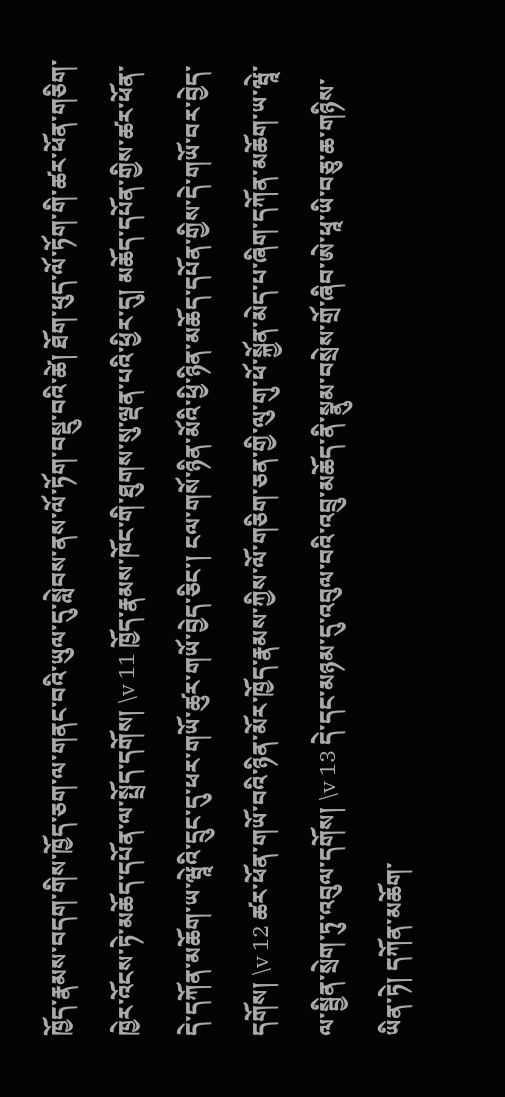ཁྱོད་རྣམས་བདག་གིས་ཁྱོད་ཅག་ལ་གནང་བའི་ཡུལ་དུ་སླེབས་ནས་ལོ་ཏོག་བསྡུ་བའི་ཚེ། ཐོག་ཕུད་ལོ་ཏོག་གི་ཚར་ཕོན་གཅིག་ཁྱེར་འོངས་ཏེ་མཆོད་དཔོན་ལ་སྤྲོད་དགོས། \v 11 ཁྱོད་རྣམས་ཁོང་གི་ཐུགས་སུ་ལྡན་པའི་ཕྱིར་དུ། མཆོད་དཔོན་གྱིས་ཚར་ཕོན་དེ་དཀོན་མཆོག་ཡ་ཝཱེའི་དྲུང་དུ་ཕར་གཡོ་ཚུར་གཡོ་བྱེད་ཅིང་། ངལ་གསོ་ཉིན་མོའི་ཕྱི་ཉིན་མཆོད་དཔོན་གྱིས་དེ་གཡོ་བར་བྱེད་དགོས། \v 12 ཚར་ཕོན་གཡོ་བའི་ཉིན་མོར་ཁྱོད་རྣམས་ཀྱིས་ལོ་གཅིག་ཅན་གྱི་ལུ་གུ་ཕོ་སྐྱོན་མེད་པ་ཞིག་དཀོན་མཆོག་ཡ་ཝཱེ་ལ་སྦྱིན་སྲེག་ཏུ་འབུལ་དགོས། \v 13 དེ་དང་མཉམ་དུ་འབུལ་བའི་འབྲུ་མཆོད་ནི་སྣུམ་བསྲེས་གྲོ་ཞིབ་ཨེ་ཕཱ་ཡི་བཅུ་ཆ་གཉིས་ཡིན་ཏེ། དཀོན་མཆོག་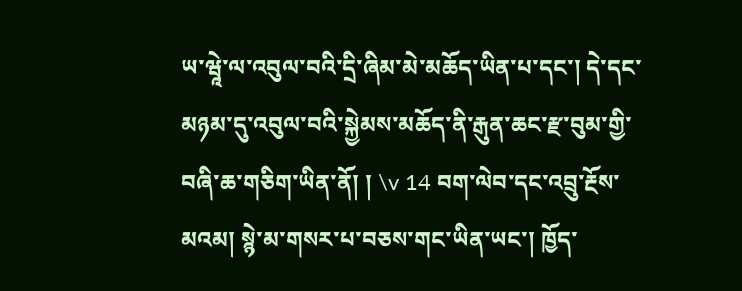ཡ་ཝཱེ་ལ་འབུལ་བའི་དྲི་ཞིམ་མེ་མཆོད་ཡིན་པ་དང་། དེ་དང་མཉམ་དུ་འབུལ་བའི་སྐྱེམས་མཆོད་ནི་རྒུན་ཆང་རྫ་བུམ་གྱི་བཞི་ཆ་གཅིག་ཡིན་ནོ། ། \v 14 བག་ལེབ་དང་འབྲུ་རྔོས་མའམ། སྙེ་མ་གསར་པ་བཅས་གང་ཡིན་ཡང་། ཁྱོད་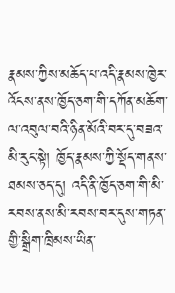རྣམས་ཀྱིས་མཆོད་པ་འདི་རྣམས་ཁྱེར་འོངས་ནས་ཁྱོད་ཅག་གི་དཀོན་མཆོག་ལ་འབུལ་བའི་ཉིན་མོའི་བར་དུ་བཟའ་མི་རུང་སྟེ། ཁྱོད་རྣམས་ཀྱི་སྡོད་གནས་ཐམས་ཅད་དུ། འདི་ནི་ཁྱོད་ཅག་གི་མི་རབས་ནས་མི་རབས་བར་དུས་གཏན་གྱི་སྒྲིག་ཁྲིམས་ཡིན་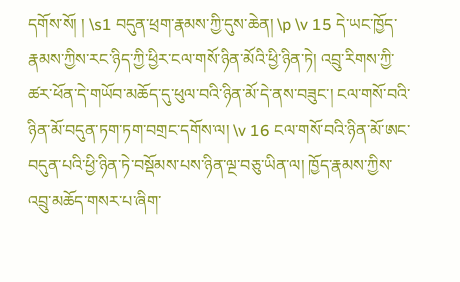དགོས་སོ། ། \s1 བདུན་ཕྲག་རྣམས་ཀྱི་དུས་ཆེན། \p \v 15 དེ་ཡང་ཁྱོད་རྣམས་ཀྱིས་རང་ཉིད་ཀྱི་ཕྱིར་ངལ་གསོ་ཉིན་མོའི་ཕྱི་ཉིན་ཏེ། འབྲུ་རིགས་ཀྱི་ཚར་ཕོན་དེ་གཡོབ་མཆོད་དུ་ཕུལ་བའི་ཉིན་མོ་དེ་ནས་བཟུང་། ངལ་གསོ་བའི་ཉིན་མོ་བདུན་ཏག་ཏག་བགྲང་དགོས་ལ། \v 16 ངལ་གསོ་བའི་ཉིན་མོ་ཨང་བདུན་པའི་ཕྱི་ཉིན་ཏེ་བསྡོམས་པས་ཉིན་ལྔ་བཅུ་ཡིན་ལ། ཁྱོད་རྣམས་ཀྱིས་འབྲུ་མཆོད་གསར་པ་ཞིག་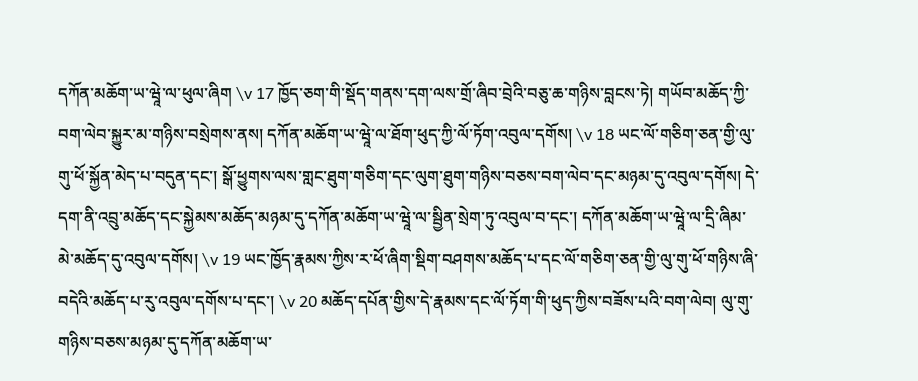དཀོན་མཆོག་ཡ་ཝཱེ་ལ་ཕུལ་ཞིག \v 17 ཁྱོད་ཅག་གི་སྡོད་གནས་དག་ལས་གྲོ་ཞིབ་བྲེའི་བཅུ་ཆ་གཉིས་བླངས་ཏེ། གཡོབ་མཆོད་ཀྱི་བག་ལེབ་སྐྱུར་མ་གཉིས་བསྲེགས་ནས། དཀོན་མཆོག་ཡ་ཝཱེ་ལ་ཐོག་ཕུད་ཀྱི་ལོ་ཏོག་འབུལ་དགོས། \v 18 ཡང་ལོ་གཅིག་ཅན་གྱི་ལུ་གུ་ཕོ་སྐྱོན་མེད་པ་བདུན་དང་། སྒོ་ཕྱུགས་ལས་གླང་ཐུག་གཅིག་དང་ལུག་ཐུག་གཉིས་བཅས་བག་ལེབ་དང་མཉམ་དུ་འབུལ་དགོས། དེ་དག་ནི་འབྲུ་མཆོད་དང་སྐྱེམས་མཆོད་མཉམ་དུ་དཀོན་མཆོག་ཡ་ཝཱེ་ལ་སྦྱིན་སྲེག་ཏུ་འབུལ་བ་དང་། དཀོན་མཆོག་ཡ་ཝཱེ་ལ་དྲི་ཞིམ་མེ་མཆོད་དུ་འབུལ་དགོས། \v 19 ཡང་ཁྱོད་རྣམས་ཀྱིས་ར་ཕོ་ཞིག་སྡིག་བཤགས་མཆོད་པ་དང་ལོ་གཅིག་ཅན་གྱི་ལུ་གུ་ཕོ་གཉིས་ཞི་བདེའི་མཆོད་པ་རུ་འབུལ་དགོས་པ་དང་། \v 20 མཆོད་དཔོན་གྱིས་དེ་རྣམས་དང་ལོ་ཏོག་གི་ཕུད་ཀྱིས་བཟོས་པའི་བག་ལེབ། ལུ་གུ་གཉིས་བཅས་མཉམ་དུ་དཀོན་མཆོག་ཡ་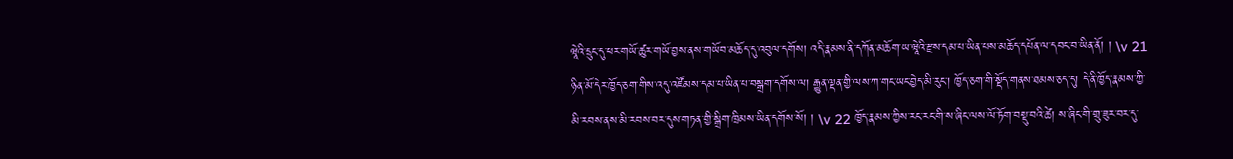ཝཱེའི་དྲུང་དུ་ཕར་གཡོ་ཚུར་གཡོ་བྱས་ནས་གཡོབ་མཆོད་དུ་འབུལ་དགོས། འདི་རྣམས་ནི་དཀོན་མཆོག་ཡ་ཝཱེའི་རྫས་དམ་པ་ཡིན་པས་མཆོད་དཔོན་ལ་དབང་བ་ཡིན་ནོ། ། \v 21 ཉིན་མོ་དེར་ཁྱོད་ཅག་གིས་འདུ་འཛོམས་དམ་པ་ཡིན་པ་བསྒྲག་དགོས་ལ། རྒྱུན་ལྡན་གྱི་ལས་ཀ་གང་ཡང་བྱེད་མི་རུང་། ཁྱོད་ཅག་གི་སྡོད་གནས་ཐམས་ཅད་དུ། དེ་ནི་ཁྱོད་རྣམས་ཀྱི་མི་རབས་ནས་མི་རབས་བར་དུས་གཏན་གྱི་སྒྲིག་ཁྲིམས་ཡིན་དགོས་སོ། ། \v 22 ཁྱོད་རྣམས་ཀྱིས་རང་རང་གི་ས་ཞིང་ལས་ལོ་ཏོག་བསྡུ་བའི་ཚེ། ས་ཞིང་གི་གྲུ་ཟུར་བར་དུ་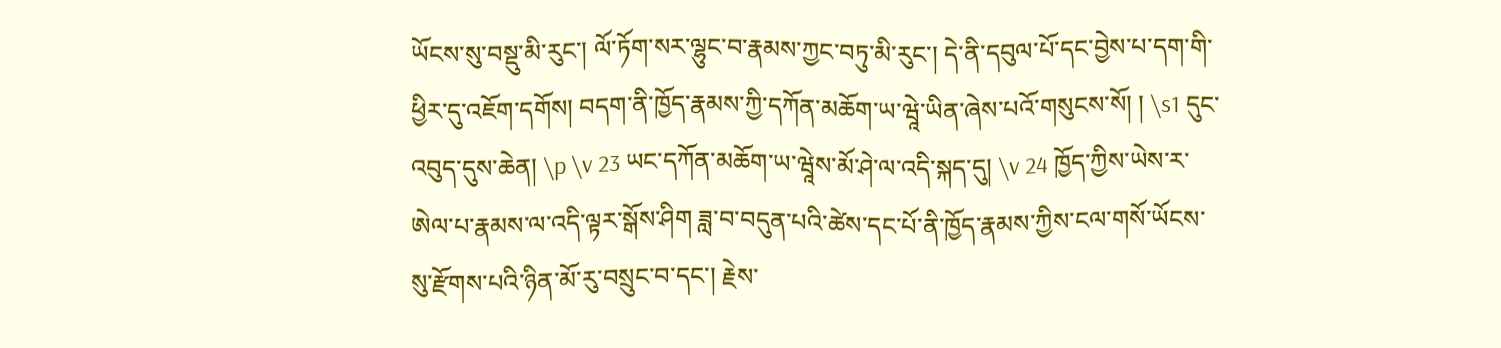ཡོངས་སུ་བསྡུ་མི་རུང་། ལོ་ཏོག་སར་ལྷུང་བ་རྣམས་ཀྱང་བཏུ་མི་རུང་། དེ་ནི་དབུལ་པོ་དང་བྱེས་པ་དག་གི་ཕྱིར་དུ་འཇོག་དགོས། བདག་ནི་ཁྱོད་རྣམས་ཀྱི་དཀོན་མཆོག་ཡ་ཝཱེ་ཡིན་ཞེས་པའོ་གསུངས་སོ། ། \s1 དུང་འབུད་དུས་ཆེན། \p \v 23 ཡང་དཀོན་མཆོག་ཡ་ཝཱེས་མོ་ཤེ་ལ་འདི་སྐད་དུ། \v 24 ཁྱོད་ཀྱིས་ཡེས་ར་ཨེལ་པ་རྣམས་ལ་འདི་ལྟར་སྒོས་ཤིག ཟླ་བ་བདུན་པའི་ཚེས་དང་པོ་ནི་ཁྱོད་རྣམས་ཀྱིས་ངལ་གསོ་ཡོངས་སུ་རྫོགས་པའི་ཉིན་མོ་རུ་བསྲུང་བ་དང་། རྗེས་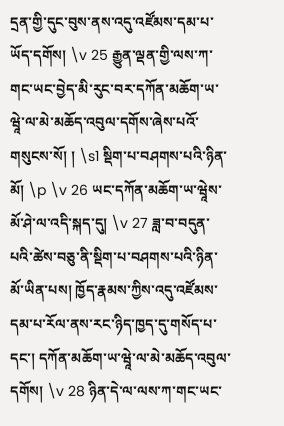དྲན་གྱི་དུང་བུས་ནས་འདུ་འཛོམས་དམ་པ་ཡོད་དགོས། \v 25 རྒྱུན་ལྡན་གྱི་ལས་ཀ་གང་ཡང་བྱེད་མི་རུང་བར་དཀོན་མཆོག་ཡ་ཝཱེ་ལ་མེ་མཆོད་འབུལ་དགོས་ཞེས་པའོ་གསུངས་སོ། ། \s1 སྡིག་པ་བཤགས་པའི་ཉིན་མོ། \p \v 26 ཡང་དཀོན་མཆོག་ཡ་ཝཱེས་མོ་ཤེ་ལ་འདི་སྐད་དུ། \v 27 ཟླ་བ་བདུན་པའི་ཚེས་བཅུ་ནི་སྡིག་པ་བཤགས་པའི་ཉིན་མོ་ཡིན་པས། ཁྱོད་རྣམས་ཀྱིས་འདུ་འཛོམས་དམ་པ་རོལ་ནས་རང་ཉིད་ཁྱད་དུ་གསོད་པ་དང་། དཀོན་མཆོག་ཡ་ཝཱེ་ལ་མེ་མཆོད་འབུལ་དགོས། \v 28 ཉིན་དེ་ལ་ལས་ཀ་གང་ཡང་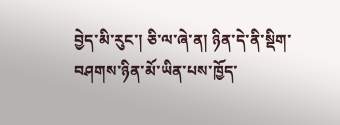བྱེད་མི་རུང་། ཅི་ལ་ཞེ་ན། ཉིན་དེ་ནི་སྡིག་བཤགས་ཉིན་མོ་ཡིན་པས་ཁྱོད་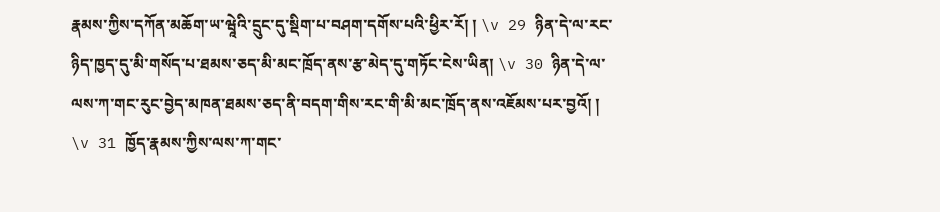རྣམས་ཀྱིས་དཀོན་མཆོག་ཡ་ཝཱེའི་དྲུང་དུ་སྡིག་པ་བཤག་དགོས་པའི་ཕྱིར་རོ། ། \v 29 ཉིན་དེ་ལ་རང་ཉིད་ཁྱད་དུ་མི་གསོད་པ་ཐམས་ཅད་མི་མང་ཁྲོད་ནས་རྩ་མེད་དུ་གཏོང་ངེས་ཡིན། \v 30 ཉིན་དེ་ལ་ལས་ཀ་གང་རུང་བྱེད་མཁན་ཐམས་ཅད་ནི་བདག་གིས་རང་གི་མི་མང་ཁྲོད་ནས་འཇོམས་པར་བྱའོ། ། \v 31 ཁྱོད་རྣམས་ཀྱིས་ལས་ཀ་གང་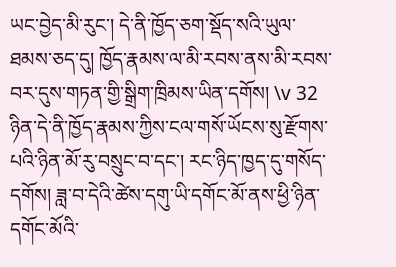ཡང་བྱེད་མི་རུང་། དེ་ནི་ཁྱོད་ཅག་སྡོད་སའི་ཡུལ་ཐམས་ཅད་དུ། ཁྱོད་རྣམས་ལ་མི་རབས་ནས་མི་རབས་བར་དུས་གཏན་གྱི་སྒྲིག་ཁྲིམས་ཡིན་དགོས། \v 32 ཉིན་དེ་ནི་ཁྱོད་རྣམས་ཀྱིས་ངལ་གསོ་ཡོངས་སུ་རྫོགས་པའི་ཉིན་མོ་རུ་བསྲུང་བ་དང་། རང་ཉིད་ཁྱད་དུ་གསོད་དགོས། ཟླ་བ་དེའི་ཚེས་དགུ་ཡི་དགོང་མོ་ནས་ཕྱི་ཉིན་དགོང་མོའི་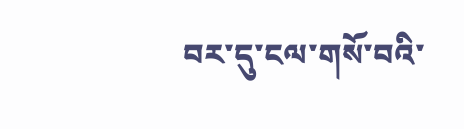བར་དུ་ངལ་གསོ་བའི་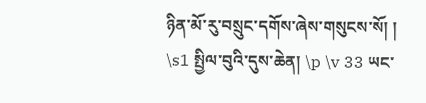ཉིན་མོ་རུ་བསྲུང་དགོས་ཞེས་གསུངས་སོ། ། \s1 སྤྱིལ་བུའི་དུས་ཆེན། \p \v 33 ཡང་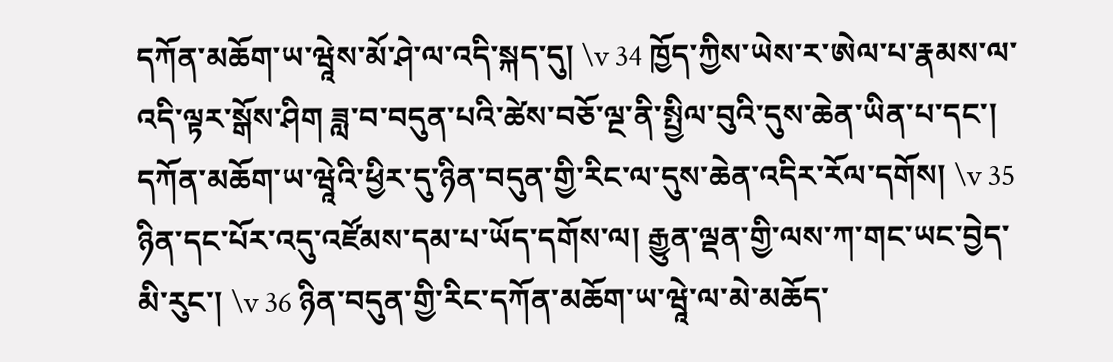དཀོན་མཆོག་ཡ་ཝཱེས་མོ་ཤེ་ལ་འདི་སྐད་དུ། \v 34 ཁྱོད་ཀྱིས་ཡེས་ར་ཨེལ་པ་རྣམས་ལ་འདི་ལྟར་སྒོས་ཤིག ཟླ་བ་བདུན་པའི་ཚེས་བཅོ་ལྔ་ནི་སྤྱིལ་བུའི་དུས་ཆེན་ཡིན་པ་དང་། དཀོན་མཆོག་ཡ་ཝཱེའི་ཕྱིར་དུ་ཉིན་བདུན་གྱི་རིང་ལ་དུས་ཆེན་འདིར་རོལ་དགོས། \v 35 ཉིན་དང་པོར་འདུ་འཛོམས་དམ་པ་ཡོད་དགོས་ལ། རྒྱུན་ལྡན་གྱི་ལས་ཀ་གང་ཡང་བྱེད་མི་རུང་། \v 36 ཉིན་བདུན་གྱི་རིང་དཀོན་མཆོག་ཡ་ཝཱེ་ལ་མེ་མཆོད་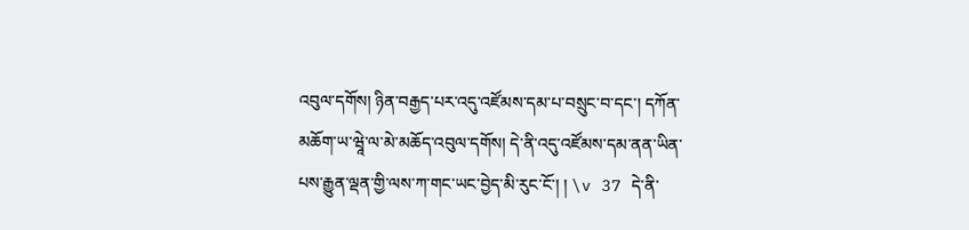འབུལ་དགོས། ཉིན་བརྒྱད་པར་འདུ་འཛོམས་དམ་པ་བསྲུང་བ་དང་། དཀོན་མཆོག་ཡ་ཝཱེ་ལ་མེ་མཆོད་འབུལ་དགོས། དེ་ནི་འདུ་འཛོམས་དམ་ནན་ཡིན་པས་རྒྱུན་ལྡན་གྱི་ལས་ཀ་གང་ཡང་བྱེད་མི་རུང་ངོ་། ། \v 37 དེ་ནི་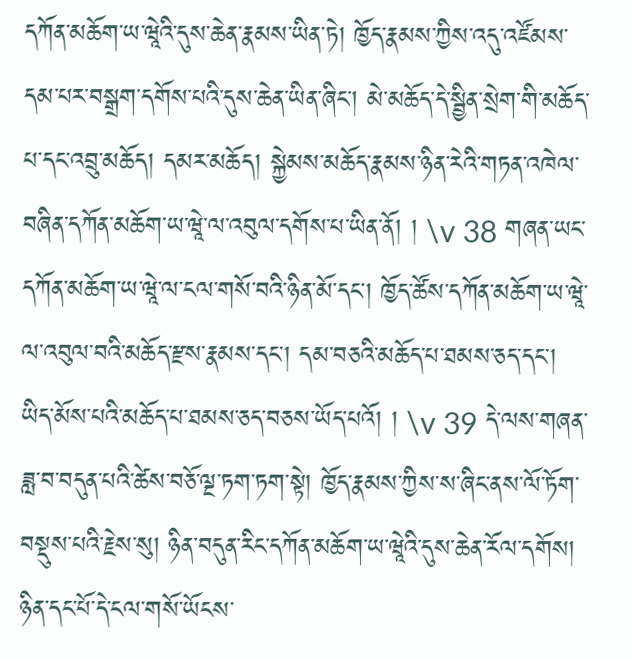དཀོན་མཆོག་ཡ་ཝཱེའི་དུས་ཆེན་རྣམས་ཡིན་ཏེ། ཁྱོད་རྣམས་ཀྱིས་འདུ་འཛོམས་དམ་པར་བསྒྲག་དགོས་པའི་དུས་ཆེན་ཡིན་ཞིང་། མེ་མཆོད་དེ་སྦྱིན་སྲེག་གི་མཆོད་པ་དང་འབྲུ་མཆོད། དམར་མཆོད། སྐྱེམས་མཆོད་རྣམས་ཉིན་རེའི་གཏན་འཁེལ་བཞིན་དཀོན་མཆོག་ཡ་ཝཱེ་ལ་འབུལ་དགོས་པ་ཡིན་ནོ། ། \v 38 གཞན་ཡང་དཀོན་མཆོག་ཡ་ཝཱེ་ལ་ངལ་གསོ་བའི་ཉིན་མོ་དང་། ཁྱོད་ཚོས་དཀོན་མཆོག་ཡ་ཝཱེ་ལ་འབུལ་བའི་མཆོད་རྫས་རྣམས་དང་། དམ་བཅའི་མཆོད་པ་ཐམས་ཅད་དང་། ཡིད་མོས་པའི་མཆོད་པ་ཐམས་ཅད་བཅས་ཡོད་པའོ། ། \v 39 དེ་ལས་གཞན་ཟླ་བ་བདུན་པའི་ཚེས་བཅོ་ལྔ་ཏག་ཏག་སྟེ། ཁྱོད་རྣམས་ཀྱིས་ས་ཞིང་ནས་ལོ་ཏོག་བསྡུས་པའི་རྗེས་སུ། ཉིན་བདུན་རིང་དཀོན་མཆོག་ཡ་ཝཱེའི་དུས་ཆེན་རོལ་དགོས། ཉིན་དང་པོ་དེ་ངལ་གསོ་ཡོངས་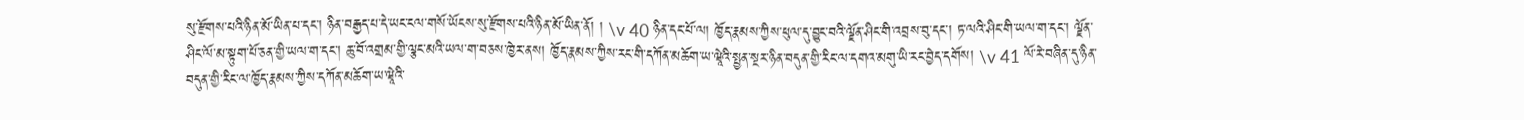སུ་རྫོགས་པའི་ཉིན་མོ་ཡིན་པ་དང་། ཉིན་བརྒྱད་པ་དེ་ཡང་ངལ་གསོ་ཡོངས་སུ་རྫོགས་པའི་ཉིན་མོ་ཡིན་ནོ། ། \v 40 ཉིན་དང་པོ་ལ། ཁྱོད་རྣམས་ཀྱིས་ཕུལ་དུ་བྱུང་བའི་ལྗོན་ཤིང་གི་འབྲས་བུ་དང་། ཏ་ལའི་ཤིང་གི་ཡལ་ག་དང་། ལྗོན་ཤིང་ལོ་མ་སྟུག་པོ་ཅན་གྱི་ཡལ་ག་དང་། ཆུ་བོ་འགྲམ་གྱི་ལྕང་མའི་ཡལ་ག་བཅས་ཁྱེར་ནས། ཁྱོད་རྣམས་ཀྱིས་རང་གི་དཀོན་མཆོག་ཡ་ཝཱེའི་སྤྱན་སྔར་ཉིན་བདུན་གྱི་རིང་ལ་དགའ་མགུ་ཡི་རང་བྱེད་དགོས། \v 41 ལོ་རེ་བཞིན་དུ་ཉིན་བདུན་གྱི་རིང་ལ་ཁྱོད་རྣམས་ཀྱིས་དཀོན་མཆོག་ཡ་ཝཱེའི་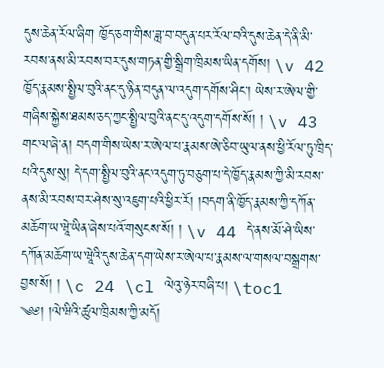དུས་ཆེན་རོལ་ཞིག ཁྱོད་ཅག་གིས་ཟླ་བ་བདུན་པར་རོལ་བའི་དུས་ཆེན་དེ་ནི་མི་རབས་ནས་མི་རབས་བར་དུས་གཏན་གྱི་སྒྲིག་ཁྲིམས་ཡིན་དགོས། \v 42 ཁྱོད་རྣམས་སྤྱིལ་བུའི་ནང་དུ་ཉིན་བདུན་ལ་འདུག་དགོས་ཤིང་། ཡེས་ར་ཨེལ་གྱི་གཞིས་སྐྱེས་ཐམས་ཅད་ཀྱང་སྤྱིལ་བུའི་ནང་དུ་འདུག་དགོས་སོ། ། \v 43 གང་ལ་ཞེ་ན། བདག་གིས་ཡེས་ར་ཨེལ་པ་རྣམས་ཨེ་ཅིབ་ཡུལ་ནས་ཕྱི་རོལ་ཏུ་ཁྲིད་པའི་དུས་སུ། དེ་དག་སྤྱིལ་བུའི་ནང་འདུག་ཏུ་བཅུག་པ་དེ་ཁྱོད་རྣམས་ཀྱི་མི་རབས་ནས་མི་རབས་བར་ཤེས་སུ་འཇུག་པའི་ཕྱིར་རོ། །བདག་ནི་ཁྱོད་རྣམས་ཀྱི་དཀོན་མཆོག་ཡ་ཝཱེ་ཡིན་ཞེས་པའོ་གསུངས་སོ། ། \v 44 དེ་ནས་མོ་ཤེ་ཡིས་དཀོན་མཆོག་ཡ་ཝཱེའི་དུས་ཆེན་དག་ཡེས་ར་ཨེལ་པ་རྣམས་ལ་གསལ་བསྒྲགས་བྱས་སོ། ། \c 24 \cl ལེའུ་ཉེར་བཞི་པ། \toc1 ༄༅། །ལེ་ཝིའི་ཚུལ་ཁྲིམས་ཀྱི་མདོ།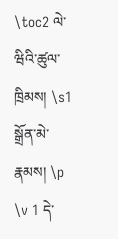\toc2 ལེ་ཝིའི་ཚུལ་ཁྲིམས། \s1 སྒྲོན་མེ་རྣམས། \p \v 1 དེ་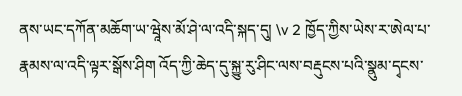ནས་ཡང་དཀོན་མཆོག་ཡ་ཝཱེས་མོ་ཤེ་ལ་འདི་སྐད་དུ། \v 2 ཁྱོད་ཀྱིས་ཡེས་ར་ཨེལ་པ་རྣམས་ལ་འདི་ལྟར་སྒོས་ཤིག འོད་ཀྱི་ཆེད་དུ་སྐྱུ་རུ་ཤིང་ལས་བརྡུངས་པའི་སྣུམ་དྭངས་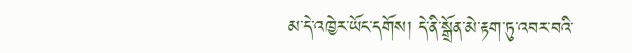མ་དེ་འཁྱེར་ཡོང་དགོས། དེ་ནི་སྒྲོན་མེ་རྟག་ཏུ་འབར་བའི་